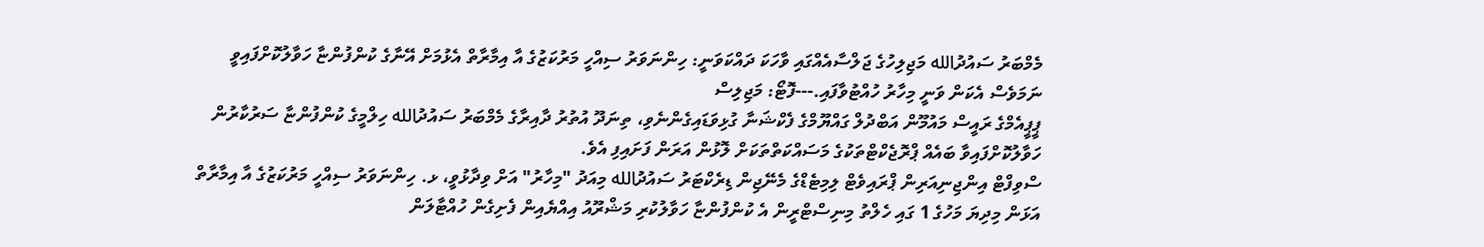މެމްބަރު ސައުދުالله މަޖިލިހުގެ ޖަލްސާއެއްގައި ވާހަކަ ދައްކަވަނީ: ހިންނަވަރު ސިއްހީ މަރުކަޒުގެ އާ އިމާރާތް އެޅުމަށް އޭނާގެ ކުންފުންޏާ ހަވާލުކޮށްފައިވީ ނަމަވެސް އެކަން ވަނީ މިހާރު ހުއްޓުވާފައި.---ފޮޓޯ: މަޖިލިސް
ޕީޕީއެމްގެ ރައީސް މައުމޫން އަބްދުލް ގައްޔޫމްގެ ފެކްޝަނާ ގުޅިވަޑައިގެންނެވި، ތިނަދޫ އުތުރު ދާއިރާގެ މެމްބަރު ސައުދުالله ހިލްމީގެ ކުންފުންޏާ ސަރުކާރުން ހަވާލުކޮށްފައިވާ ބައެއް ޕްރޮޖެކްޓްތަކުގެ މަސައްކަތްތަކަށް ލޮޅުން އަރަން ފަށައިފި އެވެ.
ސްވިފްޓް އިންޖިނިއަރިން ޕްރައިވެޓް ލިމިޓެޑްގެ މެނޭޖިން ޑިރެކްޓަރު ސައުދުالله މިއަދު "މިހާރު" އަށް ވިދާޅުވީ، ޅ. ހިންނަވަރު ސިއްހީ މަރުކަޒުގެ އާ އިމާރާތް އަޅަން މިދިޔަ މަހުގެ 1 ގައި ހެލްތު މިނިސްޓްރީން އެ ކުންފުންޏާ ހަވާލުކުރި މަޝްރޫއު އިއްޔެއިން ފެށިގެން ހުއްޓާލަން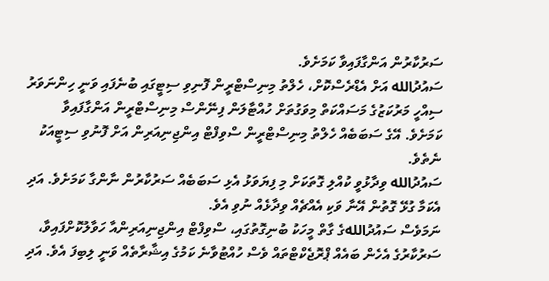ސަރުކާރުން އަންގާފައިވާ ކަމަށެވެ.
ސައުދުالله އަށް އެޑްރެސްކޮށް، ހެލްތު މިނިސްޓްރީން ފޮނިވި ސިޓީގައި ބުނެފައި ވަނީ ހިންނަވަރު ސިއްހީ މަރުކަޒުގެ މަސައްކަތް މިވަގުތަށް ހުއްޓާލަން ފިނޭންސް މިނިސްޓްރީން އަންގާފައިވާ ކަމަށެވެ. އޭގެ ސަބަބެއް ހެލްތު މިނިސްޓްރީން ސްވިފްޓް އިންޖިނިއަރިން އަށް ފޮނުވި ސިޓީއަކު ނެތެވެ.
ސައުދުالله ވިދާޅުވީ ކުއްލި ގޮތަކަށް މި ފިޔަވަޅު އެޅި ސަބަބެއް ސަރުކާރުން ނާންގާ ކަމަށެވެ. އަދި އެކަމާ ގުޅޭ ގޮތުން އޭނާ ވަކި އެއްޗެއް ވިދާޅެއް ނުވި އެވެ.
ނަމަވެސް ސައުދުاللهގެ ގާތް މީހަކު ބުނިގޮތުގައި، ސްވިފްޓް އިންޖިނިއަރިންއާ ހަވާލުކޮށްފައިވާ، ސަރުކާރުގެ އެހެން ބައެއް ޕްރޮޖެކްޓްތައް ވެސް ހުއްޓުވާނެ ކަމުގެ އިޝާރާތެއް ވަނީ ލިބިފަ އެވެ. އަދި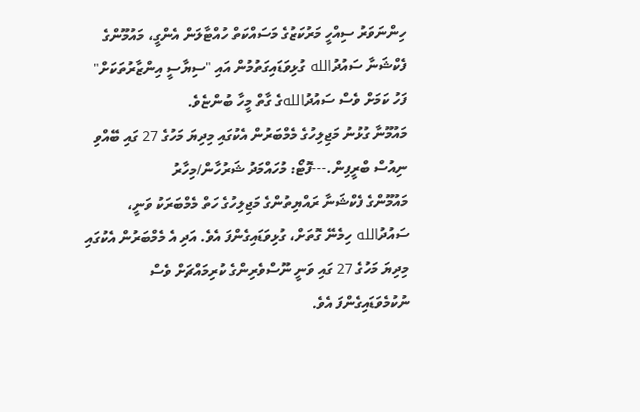ހިންނަވަރު ސިއްހީ މަރުކަޒުގެ މަސައްކަތް ހުއްޓާލަން އެންގީ، މައުމޫންގެ ފެކްޝަނާ ސައުދުالله ގުޅިވަޑައިގަތުމުން އައި "ސިޔާސީ އިންޒާރުތަކަށް" ފަހު ކަމަށް ވެސް ސައުދުاللهގެ ގާތް މީހާ ބުންޏެވެ.
މައުމޫނާ ގުޅުނު މަޖިލިހުގެ މެމްބަރުން އެކުގައި މިދިޔަ މަހުގެ 27 ގައި ބޭއްވި ނިއުސް ބްރީފިން.---ފޮޓޯ: މުހައްމަދު ޝަރުހާން/މިހާރު
މައުމޫންގެ ފެކްޝަނާ ރައްޔިތުންގެ މަޖިލިހުގެ ހަތް މެމްބަރަކު ވަނީ، ސައުދުالله ހިމެނޭ ގޮތަށް، ގުޅިވަޑައިގެންފަ އެވެ. އަދި އެ މެމްބަރުން އެކުގައި މިދިޔަ މަހުގެ 27 ގައި ވަނީ ނޫސްވެރިންގެ ކުރިމައްޗަށް ވެސް ނުކުމެވަޑައިގެންފަ އެވެ.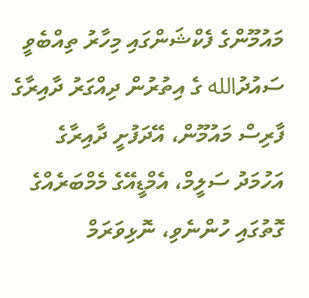މައުމޫންގެ ފެކްޝަންގައި މިހާރު ތިއްބެވީ ސައުދުالله ގެ އިތުރުން ދިއްގަރު ދާއިރާގެ ފާރިސް މައުމޫން، އޭދަފުށީ ދާއިރާގެ އަހުމަދު ސަލީމް، އެމްޑީއޭގެ މެމްބަރެއްގެ ގޮތުގައި ހުންނެވި، ނޮޅިވަރަމް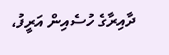ދާއިރާގެ ހުސެއިން އަރީފު،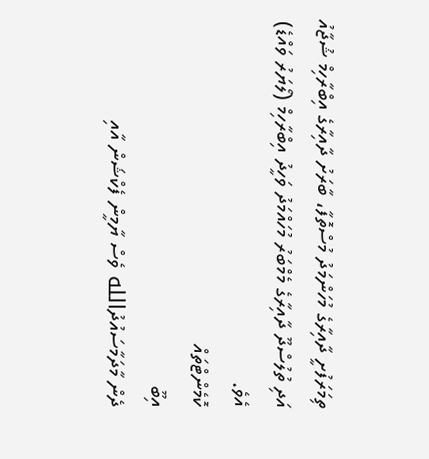ތިމަރަފުށީ ދާއިރާގެ މުހަންމަދު މުސްތޮފާ، ބާރަށު ދާއިރާގެ އިބްރާހިމް ޝުޖާއު އަދި ތުލުސްދޫ ދާއިރާގެ މެމްބަރު މުހައްމަދު ވަހީދު އިބްރާހިމް (ލޯޔަރު ވައްޑެ) އެވެ.
ކޮމެންޓްތައް
އިބޫ
ދެން މާދަމާސައުދުالله ވެސް ޔާމީން ފެކްޝަން އާއި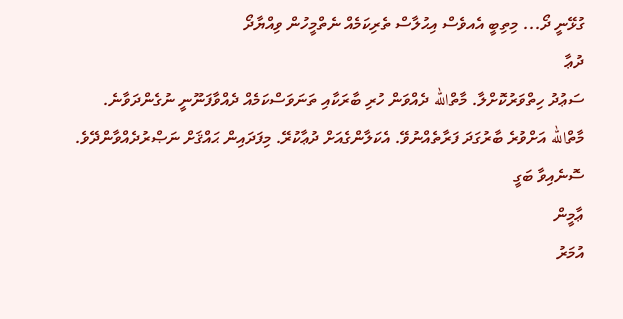ގުޅޭނީ ދޯ... މިތިބީ އެއވެސް އިޙުލާސް ތެރިކަމެއް ނެތްމީހުން ވިއްޔާދޯ
ދުޢާ
ސަޢުދު ހިތްވަރުކޮށްލާ. މާތްالله ދެއްވަން ހުރި ބާރަކާއި ތަނަވަސްކަމެއް ދެއްވާފަނޫނީ ނުގެންދަވާނެ. މާތްالله އަށްވުރެ ބާރުގަދަ ފަރާތެއްނުވޭ. އެކަލާންގެއަށް ދުޢާކުރޭ. މިފަދައިން ޙައްޤަށް ނަޞްރުދެއްވާންދޭވެ.
ސޮނެއިވާ ބަގީ
ޢާމީން
އުމަރު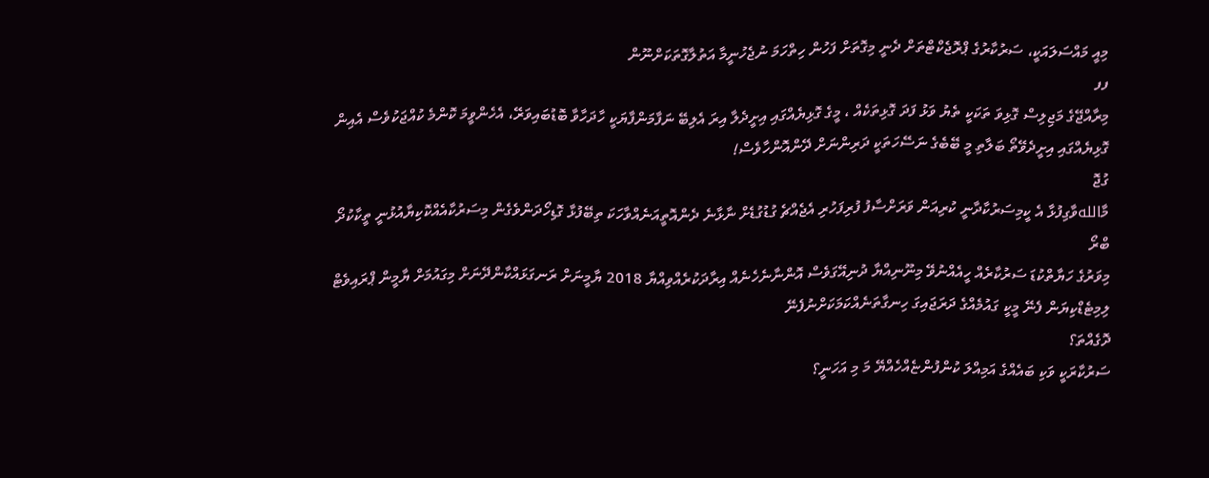މިއީ މައްސަލައަކީ، ސަރުކާރުގެ ޕްރޮޖެކްޓްތަށް ދެނީ މިގޮތަށް ފަހުން ހިތްހަމަ ނުޖެހުނީމާ އަތުލާގޮތަކަށްނޫން
ފފ
މިރާއްޖޭގެ މަޖިލިސް ގޮޅިވަ ތަކަކީ ތެޔު ވަޅު ފަދަ ގޮޅިތަކެއް ، މީގެ ގޮޅިޔެއްގައި އިށީދެލާ އިރަ އެލިބޭ ނަފާމަންފާޔަކީ ހާދަހާވާ ބޮޑުބައިވަރޭ، އެހެންވީމަ ކޮންމެ ކުއްޖަކުވެސް އެއިން ގޮޅިޔެއްގައި އިށީދެވޭތޯ ބަލާތި މީ ބޭބެގެ ނަސޭހަތަކީ ދަރިންނަށް ދޭންއޮންހާވެސް!
ގުޖޮ
މާاللهވާގިފުޅާ އެ ކީމިސަރުކާދާނީ ކުރިއަން ވަރަށްސާފު ފުރިފަހުރި އެޖެއްޗެ ގުޑުގުޑެށް ނާޅާނެ ދެންއޮތީއަނެއްވާހަކަ ތިބޭފުޅާ ގޮޑިހޯދަންވެގެން މިސަރުކާއެއްކޮކިޔާއުޅުނީ ތީކާކުދޯ
ބްރޯ
މިވަރުގެ ހަޔާތްކުޑަ ސަރުކާރެއް ހީއެއްނުވޭ މިނޫނިއްޔާ ދުނިއޭގަވެސް އޮންނާނެހެނެއް އިރާދަކުރެއްވިއްޔާ 2018 ޔާމީނަށް ރަނގަޅައްކާންދޭނަށް މިގައުމަށް ޔާމީން ޕްރައިވެޓް ލިމިޓެޑްކިޔަން ފެނޭ މީކީ ގައުމެއްގެ ދަރަޖައިގަ ހިނގާތަނެއްކަމަކަށްނުފެނޭ
ދޮގެއްތަ؟
ސަރުކާރަކީ ވަކި ބައެއްގެ އަމިއްލަ ކުންފުންޏެއްހެއްޔޭ މަ މި އަހަނީ؟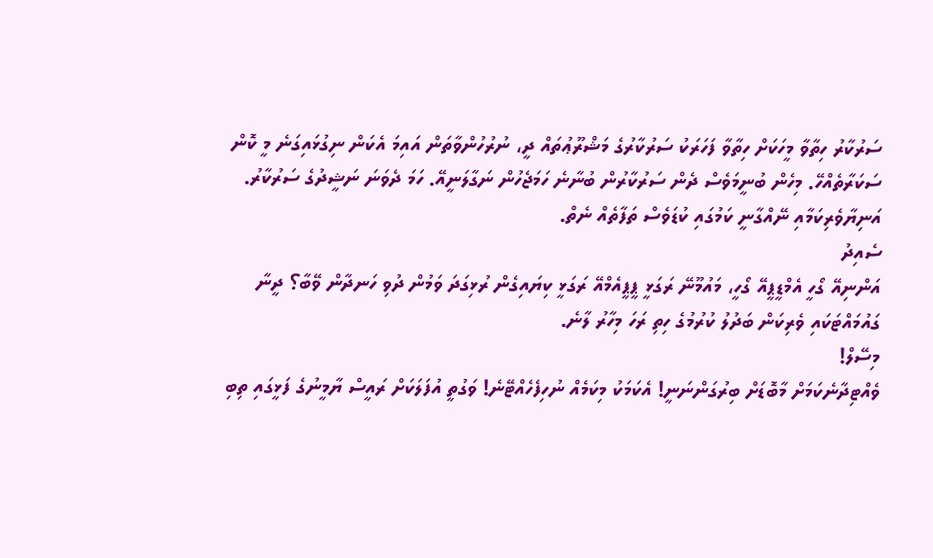ސަރުކާރު ހިތާވާ މީހަކަށް ހިތާވާ ފަހަރަކު ސަރުކާރުގެ މަޝްރޫޢުތައް ދީ، ނުރުހުންވާތަން އައިމަ އެކަން ނިގުޅައިގަނެ މީ ކޮން ސަކަރާތެއްހޭ. މިހެން ބުނީމަވެސް ދެން ސަރުކާރުން ބުނާނެ ހަމަޖެހުން ނަގާލަނީއޭ. ހަމަ ދެވަނަ ނަޝީދުގެ ސަރުކާރު. އަނިޔާވެރިކަމާއި ނޭއްގާނީ ކަމުގައި ކުޑަވެސް ތަފާތެއް ނެތް.
ސެއިދު
އަންނިއޭ ގޯހީ އެމްޑީޕީއޭ ގޯހީ، މައުމޫނޭ ރަގަޅީ ޕީޕީއެމްއޭ ރަގަޅީ ކިޔައިގެން ރުޅިގަދަ ވަމުން ދުވި ހަނދާން ވޭބާ؟ ދީނާ ގައުމައްޓަކައި ވެރިކަން ބަދުލު ކުރުމުގެ ހިތި ރަހަ މިހާރު ލާނެ.
މިސޭލް!
ވެއްޓިދާނެކަމަށް މާބޮޑަށް ބިރުގަންނަނީ! އެކަމަކު މިކަމެއް ނުހިފެހެއްޓޭނެ! ވަގުތީ އުފަލަކަށް ރައީސް ޔާމީނުގެ ފަޅީގައި ތިބި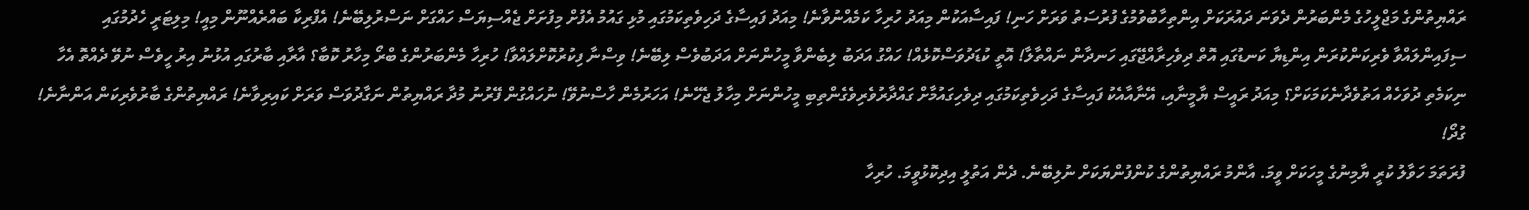ރައްޔިތުންގެ މަޖްލީހުގެ މެންބަރުން ދެވަނަ ދައުރަކަށް އިންތިހާބުވުމުގެ ފުރުސަތު ވަރަށް ހަނި! ފައިސާއަކުން މިއަދު ހުރިހާ ކަމެއްނުވާނެ! މިއަދު ފައިސާގެ ދަހިވެތިކަމުގައި މުޅި ގައުމު އެފުށް މިފުށަށް ޖެއްސިޔަސް ހައްގަށް ނަސްރުލިބޭނެ! އެފްރިކާ ބައްރެއްނޫން މިއީ! މިލިޓަރީ ހެދުމުގައި ސިފައިންލައްވާ ވެރިކަންކުރަން އިންޑިޔާ ކަނޑުގައި އޮތް ދިވެހިރާއްޖޭގައި ހަނދާން ނައްތާލާ! އޮތީ ކުޑަދުވަސްކޮޅެއް! ހައްގު އަދަބު ލިބެންވާ މީހުންނަށް އަދަބުވެސް ލިބޭނެ! ވިސްނާ ފިކުރުކޮށްލައްވާ! ހުރިހާ މެންބަރުންގެ ބްރޯ މިހާރު ކޮބާ؟ އާރާއި ބާރުގައި އުޅުނު އިރު ހީވެސް ނުވޭ ދެއްތޮ އެހާ ނިކަމެތި ދުވަހެއް އަތުވެދާނެކަމަކަށް؟ މިއަދު ރައީސް ޔާމީނާއި، އޭނާއާއެކު ފައިސާގެ ދަހިވެތިކަމުގައި ދިވެހިގައުމާށް ގައްދާރުވެރިވެގެންތިބި މީހުންނަށް މިހާލު ޖެހޭނެ! އަހަރުމެން ހާސްނުވޭ! ނުހައްގުން ފޭރުނު މުދާ ރައްޔިތުން ނަގާދުވަސް ވަރަށް ކައިރިވާނެ! ރައްޔިތުންގެ ބާރުވެރިކަން އަންނާނެ!
ގުދޯ!
ފުރަތަމަ ހަވާލު ކުރީ ޔާމިނުގެ މީހަކަށް ވީމަ. އާންމު ރައްޔިތުންގެ ކުންފުންޔަކަށް ނުލިބޭނެ. ދެން އަތުލީ އިދިކޮޅުވީމަ. ހުރިހާ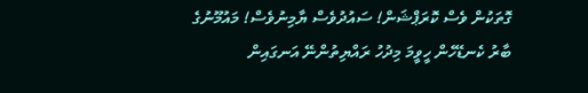ގޮތަކުން ވެސް ކޮރަޕްޝަން! ސައުދުވެސް ޔާމިނުވެސް! މައުމޫނުގެ ބާރު ކެނޑޭހެން ހީވީމަ މިދުހު ރައްޔިތުންނޭ އަނގައިން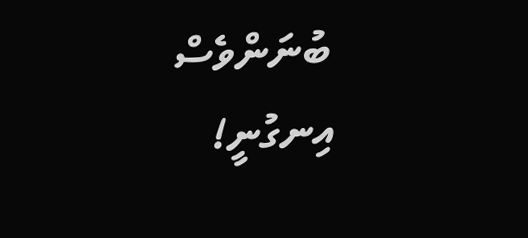ބުނަންވެސް އިނގުނީ!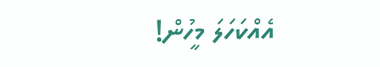އެއްކަހަލަ މީހުން!